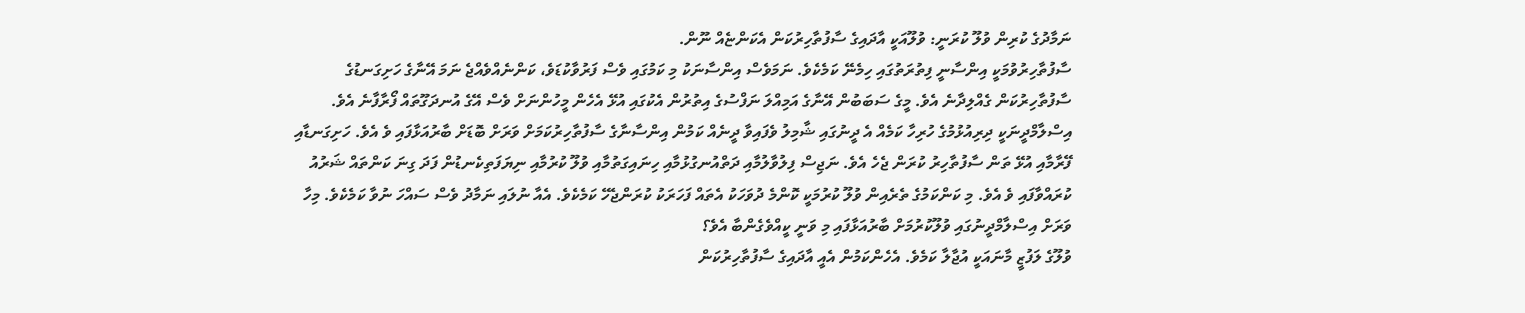ނަމާދުގެ ކުރިން ވުލޫ ކުރަނީ: ވުލޫއަކީ އާދައިގެ ސާފުތާހިރުކަން އެކަންޏެއް ނޫން.
ސާފުތާހިރުވުމަކީ އިންސާނީ ފިތުރަތުގައި ހިމެނޭ ކަމެކެވެ. ނަމަވެސް އިންސާނަކު މި ކަމުގައި ވެސް ފަރުވާކުޑަވެ، ކަންނެއްވެއްޖެ ނަމަ އޭނާގެ ހަށިގަނޑުގެ ސާފުތާހިރުކަން ގެއްލިދާނެ އެވެ. މީގެ ސަބަބުން އޭނާގެ އަމިއްލަ ނަފްސުގެ އިތުރުން އެކުގައި އުޅޭ އެހެން މީހުންނަށް ވެސް އޭގެ އުނދަގޫތައް ފޯރާފާނެ އެވެ.
އިސްލާމްދީނަކީ ދިރިއުޅުމުގެ ހުރިހާ ކަމެއް އެ ދީނުގައި ޝާމިލު ވެފައިވާ ދީނެއް ކަމުން އިންސާނާގެ ސާފުތާހިރުކަމަށް ވަރަށް ބޮޑަށް ބާރުއަޅާފައި ވެ އެވެ. ހަށިގަނޑާއި ފޭރާމާއި އުޅޭ ތަން ސާފުތާހިރު ކުރަން ޖެހެ އެވެ. ނަޖިސް ފިލުވާލުމާއި ދަތްއުނގުޅުމާއި ހިނައިގަތުމާއި ވުލޫ ކުރުމާއި ނިޔަފަތިކެނޑުން ފަދަ ގިނަ ކަންތައް ޝަރުއު ކުރައްވާފައި ވެ އެވެ. މި ކަންކަމުގެ ތެރެއިން ވުލޫ ކުރުމަކީ ކޮންމެ ދުވަހަކު އެތައް ފަހަރަކު ކުރަންޖެހޭ ކަމެކެވެ. އެއާ ނުލައި ނަމާދު ވެސް ސައްހަ ނުވާ ކަމެކެވެ. މިހާ ވަރަށް އިސްލާމްދީނުގައި ވުލޫކުރުމަށް ބާރުއަޅާފައި މި ވަނީ ކީއްވެގެންބާ އެވެ؟
ވުލޫގެ ލަފުޒީ މާނައަކީ އުޖާލާ ކަމެވެ. އެހެންކަމުން އެއީ އާދައިގެ ސާފުތާހިރުކަން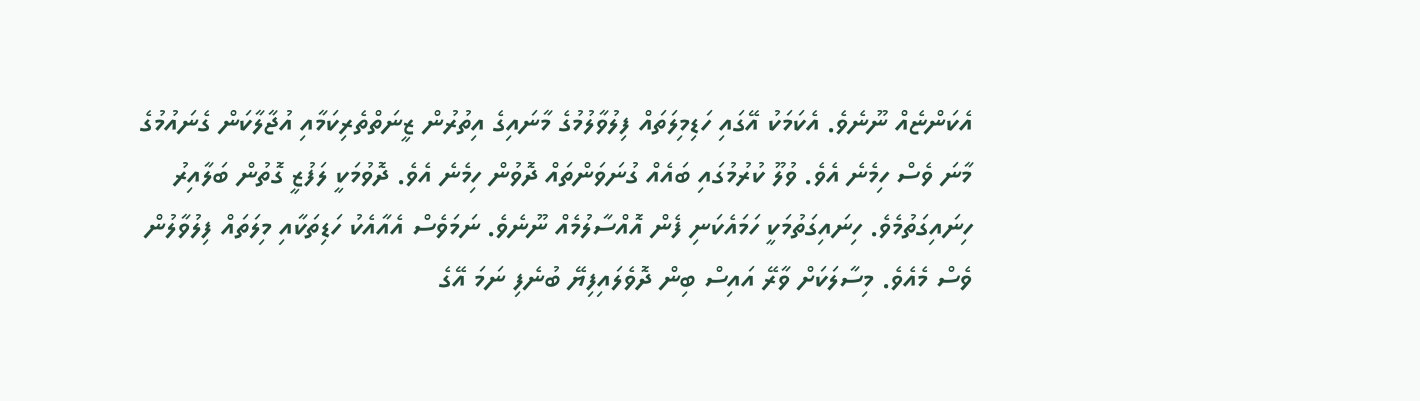އެކަންޏެއް ނޫނެވެ. އެކަމަކު އޭގައި ހަޑިމިލަތައް ފިލުވާލުމުގެ މާނައިގެ އިތުރުން ޒީނަތްތެރިކަމާއި އުޖާލާކަން ގެނައުމުގެ މާނަ ވެސް ހިމެނެ އެވެ. ވުލޫ ކުރުމުގައި ބައެއް ގުނަވަންތައް ދޮވުން ހިމެނެ އެވެ. ދޮވުމަކީ ލަފުޒީ ގޮތުން ބަލާއިރު ހިނައިގަތުމެވެ. ހިނައިގަތުމަކީ ހަމައެކަނި ފެން އޮއްސާލުމެއް ނޫނެވެ. ނަމަވެސް އެއާއެކު ހަޑިތަކާއި މިލަތައް ފިލުވާލުން ވެސް މެއެވެ. މިސާލަކަށް ވާރޭ އައިސް ބިން ދޮވެލައިފިޔޭ ބުނެފި ނަމަ އޭގެ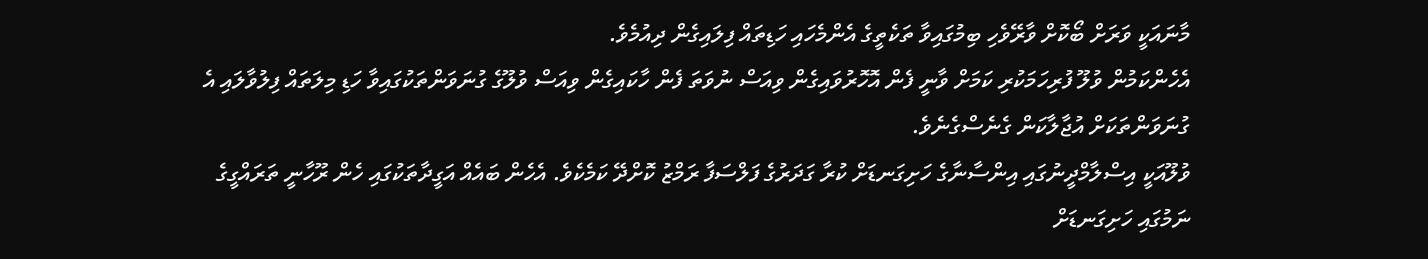މާނައަކީ ވަރަށް ބޯކޮށް ވާރޭވެހި ބިމުގައިވާ ތަކެތީގެ އެންމެހައި ހަޑިތައް ފިލައިގެން ދިއުމެވެ.
އެހެންކަމުން ވުލޫ ފުރިހަމަކުރި ކަމަށް ވާނީ ފެން އޮހޮރުވައިގެން ވިއަސް ނުވަތަ ފެން ހާކައިގެން ވިއަސް ވުލޫގެ ގުނަވަންތަކުގައިވާ ހަޑި މިލަތައް ފިލުވާލައި އެ ގުނަވަންތަކަށް އުޖާލާކަން ގެނެސްގެނެވެ.
ވުލޫއަކީ އިސްލާމްދީނުގައި އިންސާނާގެ ހަށިގަނޑަށް ކުރާ ގަދަރުގެ ފަލްސަފާ ރަމްޒު ކޮށްދޭ ކަމެކެވެ. އެހެން ބައެއް އަގީދާތަކުގައި ހެން ރޫހާނީ ތަރައްގީގެ ނަމުގައި ހަށިގަނޑަށް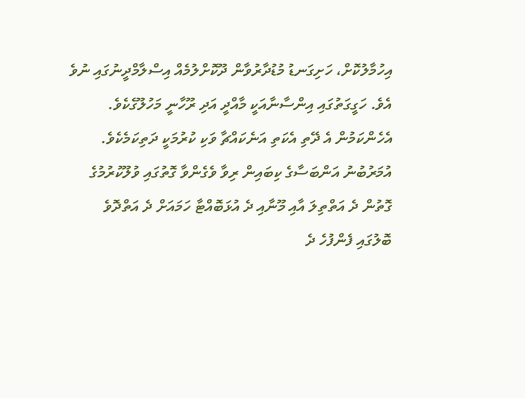އިހުމާލުކޮށް، ހަށިގަނޑު މުޑުދާރުވާން ދޫކޮށްލުމެއް އިސްލާމްދީނުގައި ނުވެ އެވެ. ހަގީގަތުގައި އިންސާނާއަކީ މާއްދީ އަދި ރޫހާނީ މަހުލޫގެކެވެ. އެހެންކަމުން އެ ދޭތި އެކަތި އަނެކައްޗާ ވަކި ކުރުމަކީ ދަތިކަމެކެވެ.
އުމަރުބުނު އަންބަސާގެ ކިބައިން ރިވާ ވެގެންވާ ގޮތުގައި ވުލޫކުރުމުގެ ގޮތުން ދެ އަތްތިލަ އާއި މޫނާއި ދެ އުޅަބޮއްޓާ ހަމައަށް ދެ އަތްދޮވެ ބޮލުގައި ފެންފުހެ ދެ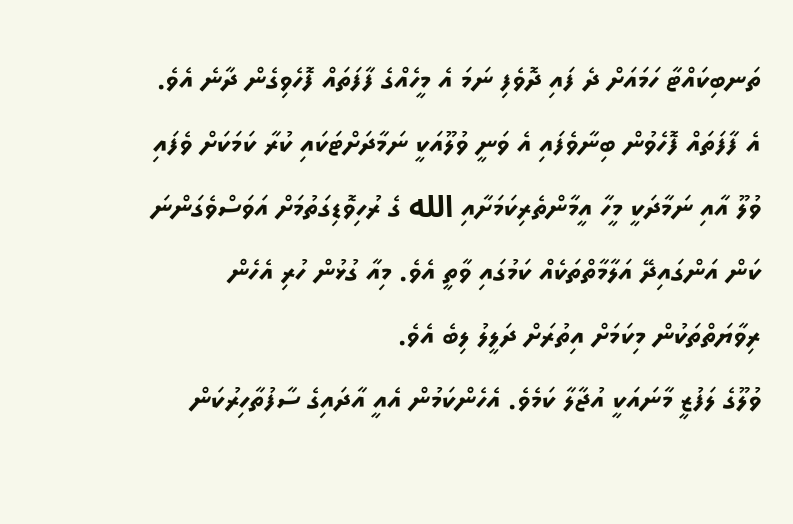ތަނބިކައްޓާ ހަމައަށް ދެ ފައި ދޮވެފި ނަމަ އެ މީހެއްގެ ފާފަތައް ފޮހެވިގެން ދާނެ އެވެ. އެ ފާފަތައް ފޮހެވުން ބިނާވެފައި އެ ވަނީ ވުލޫއަކީ ނަމާދަށްޓަކައި ކުރާ ކަމަކަށް ވެފައި ވުލޫ އާއި ނަމާދަކީ މީހާ އީމާންތެރިކަމަށާއި الله ގެ ރުހިވޮޑިގަތުމަށް އަވަސްވެގަންނަ ކަން އަންގައިދޭ އަލާމާތްތަކެއް ކަމުގައި ވާތީ އެވެ. މިއާ ގުޅުން ހުރި އެހެން ރިވާޔަތްތަކުން މިކަމަށް އިތުރަށް ދަލީލު ލިބެ އެވެ.
ވުލޫގެ ލަފުޒީ މާނައަކީ އުޖާލާ ކަމެވެ. އެހެންކަމުން އެއީ އާދައިގެ ސާފުތާހިރުކަން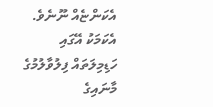އެކަންޏެއް ނޫނެވެ. އެކަމަކު އޭގައި ހަޑިމިލަތައް ފިލުވާލުމުގެ މާނައިގެ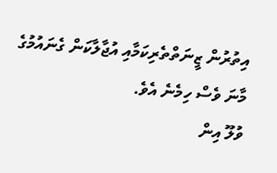އިތުރުން ޒީނަތްތެރިކަމާއި އުޖާލާކަން ގެނައުމުގެ މާނަ ވެސް ހިމެނެ އެވެ.
ވުލޫ އިން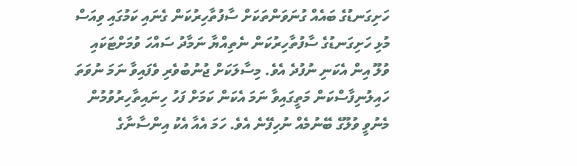ހަށިގަނޑުގެ ބައެއް ގުނަވަންތަކަށް ސާފުތާހިރުކަން ގެނައި ކަމުގައި ވިއަސް މުޅި ހަށިގަނޑުގެ ސާފުތާހިރުކަން ނެތިއްޔާ ނަމާދު ސައްހަ ވުމަށްޓަކައި ވުލޫ އިން އެކަނި ނުފުދެ އެވެ. މިސާލަކަށް ޖުނުބުވެރި ވެފައިވާ ނަމަ ނުވަތަ ހައިލުނިފާސްކަން މަތީގައިވާ ނަމަ އެކަން ކަމަށް ފަހު ހިނައިތާހިރުވުމުން މެނުވީ ވުލޫގެ ބޭނުމެއް ނުހިފޭނެ އެވެ. ހަމަ އެއާ އެކު އިންސާނާގެ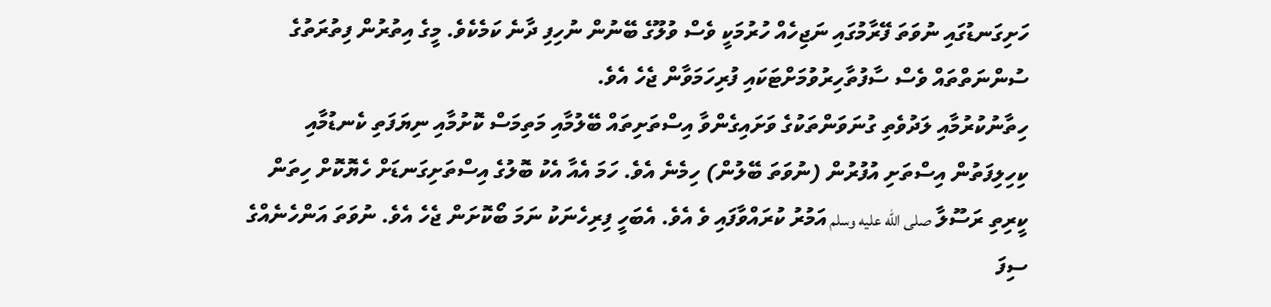ހަށިގަނޑުގައި ނުވަތަ ފޭރާމުގައި ނަޖިހެއް ހުރުމަކީ ވެސް ވުލޫގެ ބޭނުން ނުހިފި ދާނެ ކަމެކެވެ. މީގެ އިތުރުން ފިތުރަތުގެ ސުންނަތްތައް ވެސް ސާފުތާހިރުވުމަށްޓަކައި ފުރިހަމަވާން ޖެހެ އެވެ.
ހިތާނުކުރުމާއި ލަދުވެތި ގުނަވަންތަކުގެ ވަށައިގެންވާ އިސްތަށިތައް ބޭލުމާއި މަތިމަސް ކޮށުމާއި ނިޔަފަތި ކެނޑުމާއި ކިހިލިފަތުން އިސްތަށި އުފުރުން (ނުވަތަ ބޭލުން) ހިމެނެ އެވެ. ހަމަ އެއާ އެކު ބޮލުގެ އިސްތަށިގަނޑަށް ހެޔޮކޮށް ހިތަން ކީރިތި ރަސޫލާ صلى الله عليه وسلم އަމުރު ކުރައްވާފައި ވެ އެވެ. އެބަހީ ފިރިހެނަކު ނަމަ ބޯކޮށަން ޖެހެ އެވެ. ނުވަތަ އަންހެނެއްގެ ސިފަ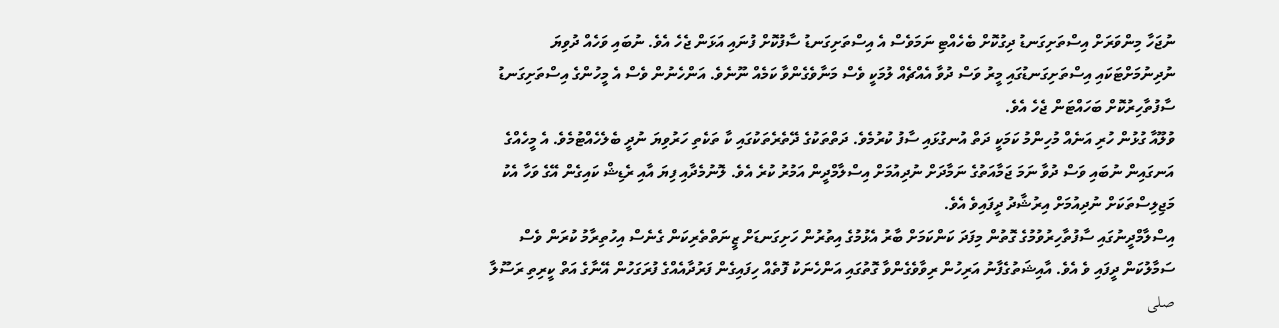ނުޖަހާ މިންވަރަށް އިސްތަށިގަނޑު ދިގުކޮށް ބެހެއްޓި ނަމަވެސް އެ އިސްތަށިގަނޑު ސާފުކޮށް ފުނައި އަޅަން ޖެހެ އެވެ. ނުބައި ވަހެއް ދުވިޔަ ނުދިނުމަށްޓަކައި އިސްތަށިގަނޑުގައި މީރު ވަސް ދުވާ އެއްޗެއް ލުމަކީ ވެސް މަނާވެގެންވާ ކަމެއް ނޫނެވެ. އަންހެނުން ވެސް އެ މީހުންގެ އިސްތަށިގަނޑު ސާފުތާހިރުކޮށް ބަހައްޓަން ޖެހެ އެވެ.
ވުލޫއާ ގުޅުން ހުރި އަނެއް މުހިންމު ކަމަކީ ދަތް އުނގުޅައި ސާފު ކުރުމެވެ. ދަތްތަކުގެ ދޭތެރެތަކުގައި ކާ ތަކެތި ހަރުވިޔަ ނުދީ ބެލެހެއްޓުމެވެ. އެ މީހެއްގެ އަނގައިން ނުބައި ވަސް ދުވާ ނަމަ ޖަމާއަތުގެ ނަމާދަށް ނުދިއުމަށް އިސްލާމްދީން އަމުރު ކުރެ އެވެ. ލޮނުމެދާއި ފިޔަ އާއި ރެޑިޝް ކައިގެން އޭގެ ވަހާ އެކު މަޖިލިސްތަކަށް ނުދިއުމަށް އިރުޝާދު ދީފައިވެ އެވެ.
އިސްލާމްދީނުގައި ސާފުތާހިރުވުމުގެ ގޮތުން މިފަދަ ކަންކަމަށް ބާރު އެޅުމުގެ އިތުރުން ހަށިގަނޑަށް ޒީނަތްތެރިކަން ގެނެސް އިހުތިރާމު ކުރަން ވެސް ސަމާލުކަން ދީފައި ވެ އެވެ. އާއިޝަތުގެފާނު އަރިހުން ރިވާވެގެންވާ ގޮތުގައި އަންހެނަކު ފޮތެއް ހިފައިގެން ފަރުދާއެއްގެ ފުރަގަހުން އޭނާގެ އަތް ކީރިތި ރަސޫލާ صلى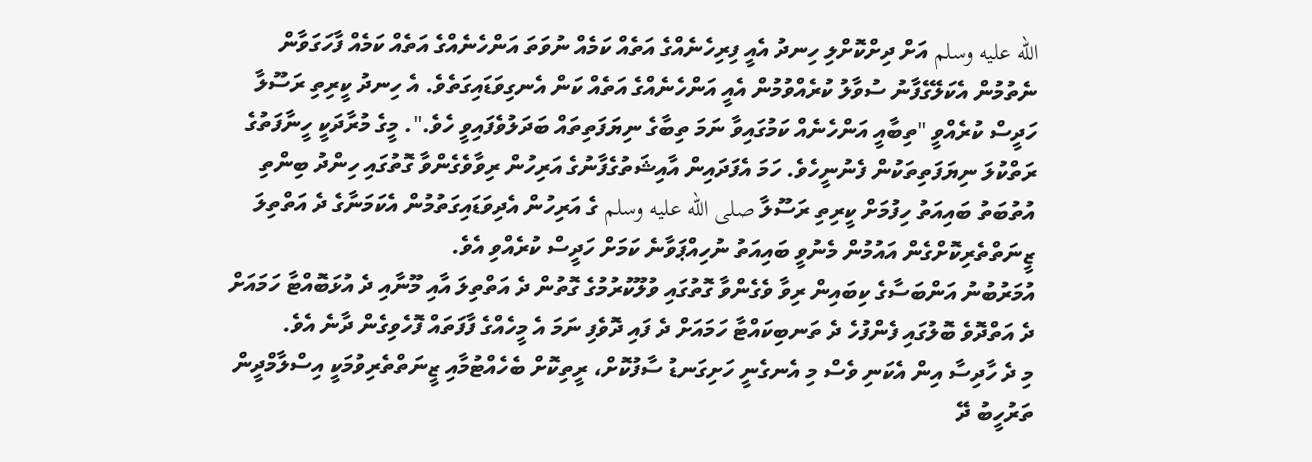الله عليه وسلم އަށް ދިށްކޮށްލި ހިނދު އެއީ ފިރިހެނެއްގެ އަތެއް ކަމެއް ނުވަތަ އަންހެނެއްގެ އަތެއް ކަމެއް ފާހަގަވާން ނެތުމުން އެކަލޭގެފާނު ސުވާލު ކުރެއްވުމުން އެއީ އަންހެނެއްގެ އަތެއް ކަން އެނގިވަޑައިގަތެވެ. އެ ހިނދު ކީރިތި ރަސޫލާ ހަދީސް ކުރެއްވީ "ތިބާއީ އަންހެނެއް ކަމުގައިވާ ނަމަ ތިބާގެ ނިޔަފަތިތައް ބަދަލުވެފައިވީ ހެވެ.". މީގެ މުރާދަކީ ހީނާފަތުގެ ރަތްކުލަ ނިޔަފަތިތަކުން ފެނުނީހެވެ. ހަމަ އެފަދައިން އާއިޝަތުގެފާނުގެ އަރިހުން ރިވާވެގެންވާ ގޮތުގައި ހިންދު ބިންތި އުތުބަތު ބައިއަތު ހިފުމަށް ކީރިތި ރަސޫލާ صلى الله عليه وسلم ގެ އަރިހުން އެދިވަޑައިގަތުމުން އެކަމަނާގެ ދެ އަތްތިލަ ޒީނަތްތެރިކޮށްގެން އައުމުން މެނުވީ ބައިއަތު ނުހިއްޕަވާނެ ކަމަށް ހަދީސް ކުރެއްވި އެވެ.
އުމަރުބުނު އަންބަސާގެ ކިބައިން ރިވާ ވެގެންވާ ގޮތުގައި ވުލޫކުރުމުގެ ގޮތުން ދެ އަތްތިލަ އާއި މޫނާއި ދެ އުޅަބޮއްޓާ ހަމައަށް ދެ އަތްދޮވެ ބޮލުގައި ފެންފުހެ ދެ ތަނބިކައްޓާ ހަމައަށް ދެ ފައި ދޮވެފި ނަމަ އެ މީހެއްގެ ފާފަތައް ފޮހެވިގެން ދާނެ އެވެ.
މި ދެ ހާދިސާ އިން އެކަނި ވެސް މި އެނގެނީ ހަށިގަނޑު ސާފުކޮށް، ރީތިކޮށް ބެހެއްޓުމާއި ޒީނަތްތެރިވުމަކީ އިސްލާމްދީން ތަރުހީބު ދޭ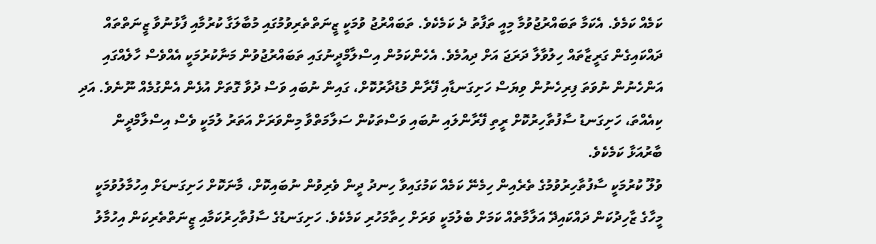ކަމެއް ކަމެވެ. އެކަމާ ތަބައްރުޖުވުމާ މިއީ ތަފާތު ދެ ކަމެކެވެ. ތަބައްރުޖު ވުމަކީ ޒީނަތްތެރިވުމުގައި މުބާލަގާ ކުރުމާއި ފާޅުނުވާ ޒީނަތްތައް ދައްކައިގެން ގަރީޒާތައް ހިލުވާލާ ދަރަޖަ އަށް ދިއުމެވެ. އެހެންކަމުން އިސްލާމްދީނުގައި ތަބައްރުޖުވުން މަނާކުރުމަކީ އެއްވެސް ހާލެއްގައި އަންހެނުން ނުވަތަ ފިރިހެނުން ވިޔަސް ހަށިގަނޑާއި ފޭރާން މުޑުދާރުކޮށް، ގައިން ނުބައި ވަސް ދުވާ ގޮތަށް އުޅެން އެންގުމެއް ނޫނެވެ. އަދި ކިއެއްތަ، ހަށިގަނޑު ސާފުތާހިރުކޮށް ރީތި ފޭރާންލައި ނުބައި ވަސްތަކުން ސަލާމަތްވާ މިންވަރަށް އަތަރު ލުމަކީ ވެސް އިސްލާމްދީން ބާރުއަޅާ ކަމެކެވެ.
ވުލޫ ކުރުމަކީ ސާފުތާހިރުވުމުގެ ތެރެއިން ހިމެނޭ ކަމެއް ކަމުގައިވާ ހިނދު ދީން ވެރިވުން ނުބައިކޮށް، މާނަކޮށް ހަށިގަނޑަށް އިހުމާލުވުމަކީ މީހާގެ ޒާހިދުކަން ދައްކައިދޭ އަލާމާތެއް ކަމަށް ބެލުމަކީ ވަރަށް ހިތާމަހުރި ކަމެކެވެ. ހަށިގަނޑުގެ ސާފުތާހިރުކަމާއި ޒީނަތްތެރިކަން އިހުމާލު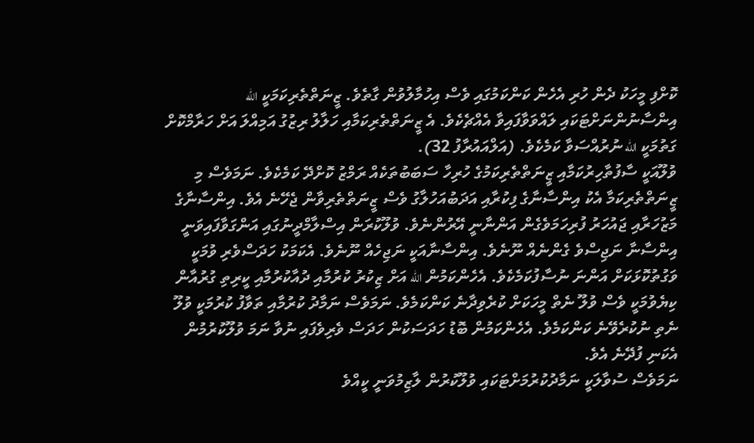ކޮށްފި މީހަކު ދެން ހުރި އެހެން ކަންކަމުގައި ވެސް އިހުމާލުވުން ގާތެވެ. ޒީނަތްތެރިކަމަކީ الله އިންސާނުންނަށްޓަކައި ލައްވަވާފައިވާ އެއްޗެކެވެ. އެ ޒީނަތްތެރިކަމާއި ހަލާލު ރިޒުގު އަމިއްލަ އަށް ހަރާމްކޮށް ގަތުމަކީ الله ނުރުއްސަވާ ކަމެކެވެ. (އަލްއައުރާފު 32).
ވުލޫއަކީ ސާފުތާހިރުކަމާއި ޒީނަތްތެރިކަމުގެ ހުރިހާ ސަބަބުތަކެއް ރަމްޒު ކޮށްދޭ ކަމެކެވެ. ނަމަވެސް މި ޒީނަތްތެރިކަމާ އެކު އިންސާނާގެ ފިކުރާއި އަދަބުއަހުލާގު ވެސް ޒީނަތްތެރިވާން ޖެހޭނެ އެވެ. އިންސާނާގެ މަޒުހަރާއި ޖައުހަރު ފުރިހަމަވެގެން އަންނާނީ އޭރުންނެވެ. ވުލޫކުރަން އިސްލާމްދީނުގައި އަންގަވާފައިވަނީ އިންސާނާ ނަޖިސްވެ ގެންނެއް ނޫނެވެ. އިންސާނާއަކީ ނަޖިހެއް ނޫނެވެ. އެކަމަކު ހަދަސްވެރި ވުމަކީ ވަގުތުކޮޅަކަށް އަންނަ ނުސާފުކަމެކެވެ. އެހެންކަމުން الله އަށް ޒިކުރު ކުރުމާއި ދުއާކުރުމާއި ކީރިތި ގުރުއާން ކިޔެވުމަކީ ވެސް ވުލޫ ނެތް މީހަކަށް ކުރެވިދާނެ ކަންކަމެވެ. ނަމަވެސް ނަމާދު ކުރުމާއި ތަވާފު ކުރުމަކީ ވުލޫ ނެތި ނުކުރެވޭނެ ކަންކަމެވެ. އެހެންކަމުން ބޮޑު ހަދަސަކުން ހަދަސް ވެރިވެފައި ނުވާ ނަމަ ވުލޫކުރުމުން އެކަނި ފުދޭނެ އެވެ.
ނަމަވެސް ސުވާލަކީ ނަމާދުކުރުމަށްޓަކައި ވުލޫކުރުން ލާޒިމުވަނީ ކީއްވެ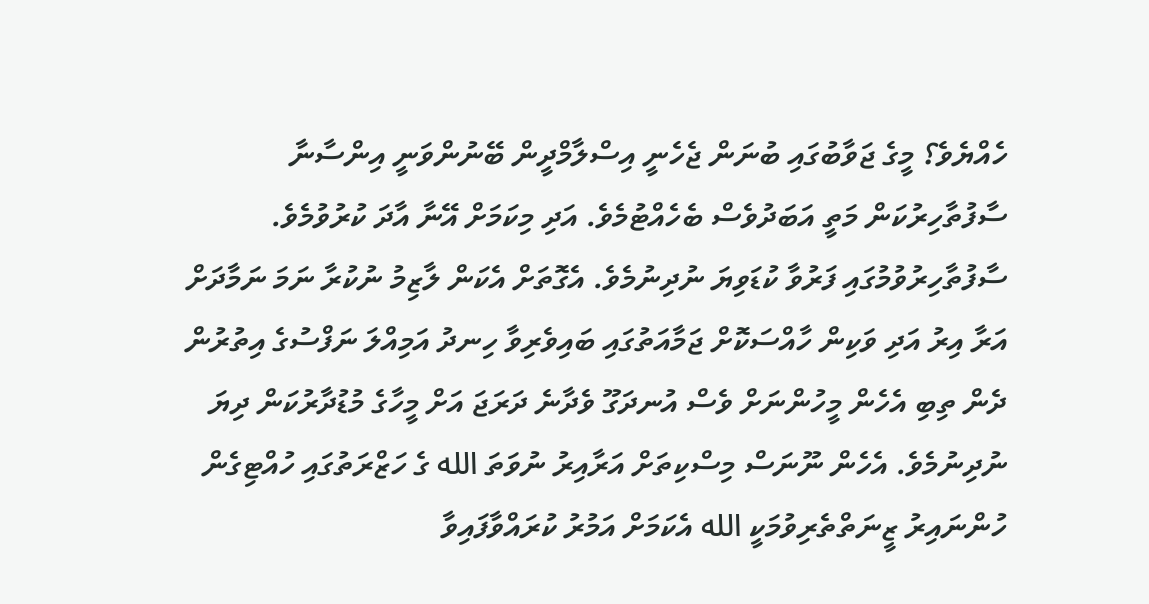ހެއްޔެވެ؟ މީގެ ޖަވާބުގައި ބުނަން ޖެހެނީ އިސްލާމްދީން ބޭނުންވަނީ އިންސާނާ ސާފުތާހިރުކަން މަތީ އަބަދުވެސް ބެހެއްޓުމެވެ. އަދި މިކަމަށް އޭނާ އާދަ ކުރުވުމެވެ. ސާފުތާހިރުވުމުގައި ފަރުވާ ކުޑަވިޔަ ނުދިނުމެވެ. އެގޮތަށް އެކަން ލާޒިމު ނުކުރާ ނަމަ ނަމާދަށް އަރާ އިރު އަދި ވަކިން ހާއްސަކޮށް ޖަމާއަތުގައި ބައިވެރިވާ ހިނދު އަމިއްލަ ނަފްސުގެ އިތުރުން ދެން ތިބި އެހެން މީހުންނަށް ވެސް އުނދަގޫ ވެދާނެ ދަރަޖަ އަށް މީހާގެ މުޑުދާރުކަން ދިޔަ ނުދިނުމެވެ. އެހެން ނޫނަސް މިސްކިތަށް އަރާއިރު ނުވަތަ الله ގެ ހަޒްރަތުގައި ހުއްޓިގެން ހުންނައިރު ޒީނަތްތެރިވުމަކީ الله އެކަމަށް އަމުރު ކުރައްވާފައިވާ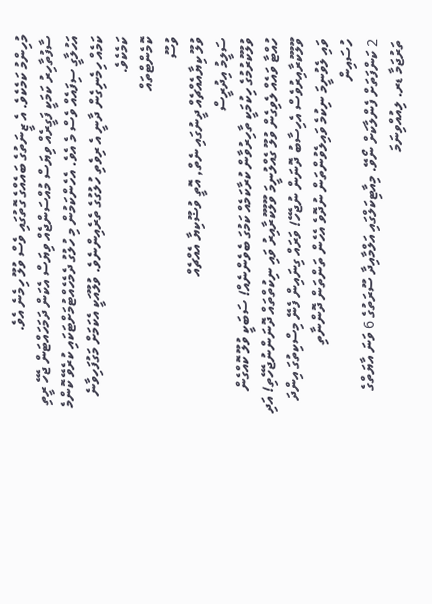މުހިންމު ކަމެކެވެ. އެ ޒީނަތުގެ ބައެއްގެ ގޮތުގައި ވެސް ވުލޫ ހިމެނެ އެވެ.
ސާފުތާހިރު ކަމަކީ ފަގީރެއް ވިޔަސް މުއްސަންޖެއް ވިޔަސް އެކަން ދަމަހައްޓަން ޖެހޭ ރީތި އަހުލާގީ ސިފައެއް ވެސް މެ އެވެ. އެހެންކަމުން މި ހުލުގު ދެމެހެއްޓުމަށްޓަކައި ކުރެވޭ ކޮންމެ ކަމެއް ހިމެނިގެން ދާނީ އެ ރިވެތި ހުލުގުގެ ތެރެއިންނެވެ. ވުލޫއަކީ އެކަމަށް މަގުފަހިވާނެ ކަމެކެވެ.
ކޮމެންޓްތައް
ވުސޫ
ވުލޫ ކިޔާއެއްޗެއް ދީނުގައި ނެތް, އޮތީ ވުޟޫކިޔާ އެއްޗެއް
ސަލީމު އިދުރީސް
ވުލޫކުރުމުގެ ހިކުމަކީ ތާހިރުވާން ކުރާކަމެއް ކަމުގަ ބެވެންނެއް! ސަބަކީ ވުލޫ ކޮއްގެން ހުއްޓާ ވައެއް ލެވިގެން ވުލޫ ގެއްލުނީމަ ވޫލޫކުރާއިރު ވައި ނިކުތްތައް ދޮނަންނުޖެހޭތި! އަދި ވޫލޫކުރާއިރުވެސް އެހިސާބު ދޮނަން ނުޖެހޭ! ވަރައް ގިނައިން ފެނޭ މިސްކިތުގަ އިންދަ ވައި ލެވުނީމަ ނިކުމެ ވައިލެވުންތަން ނުދޮވެ އެހެން ތަންތަން ދޮންނާތި
ހުސައިން
2 ކަންފަތަށް ފެންލާކަށް ނޯވޭ. މިއާޓިކަލްގައި އަލްމާއިދާ ސޫރަތުގެ 6 ވަނަ އާޔަތްގެ ތަރުޖަމާ ޑރ. ލިއުއްވިނަމަ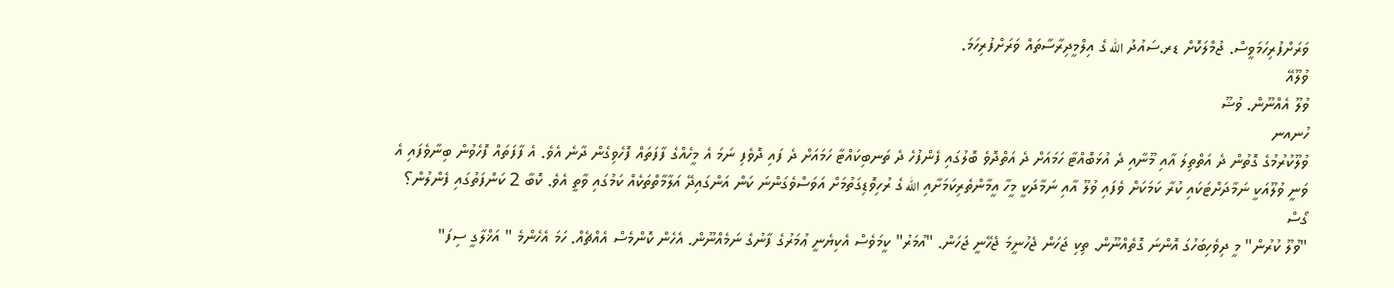ވަރަށްފުރިހަމަވީސް. ޖުމްލަކޮށް ޑރ.ސައުދު الله ގެ އިލްމީދިރާސާތައް ވަރަށްފުރިހަމަ.
ވުލޫއޭ
ވުލޫ އެއްނޫން. ވުޟޫ
ހުނއނ
ވުލޫކުރުމުގެ ގޮތުން ދެ އަތްތިލަ އާއި މޫނާއި ދެ އުޅަބޮއްޓާ ހަމައަށް ދެ އަތްދޮވެ ބޮލުގައި ފެންފުހެ ދެ ތަނބިކައްޓާ ހަމައަށް ދެ ފައި ދޮވެފި ނަމަ އެ މީހެއްގެ ފާފަތައް ފޮހެވިގެން ދާނެ އެވެ. އެ ފާފަތައް ފޮހެވުން ބިނާވެފައި އެ ވަނީ ވުލޫއަކީ ނަމާދަށްޓަކައި ކުރާ ކަމަކަށް ވެފައި ވުލޫ އާއި ނަމާދަކީ މީހާ އީމާންތެރިކަމަށާއި الله ގެ ރުހިވޮޑިގަތުމަށް އަވަސްވެގަންނަ ކަން އަންގައިދޭ އަލާމާތްތަކެއް ކަމުގައި ވާތީ އެވެ. ކޮބާ 2 ކަންފަތުގައި ފެންލުން؟
ގޯސް
"ވުލޫ ކުރުން" މީ ދިވެހިބަހުގަ އޮންނަ ގޮތެއްނޫން. ތިކި ޖަހަން ޖެހުނީމަ ޖެހޭނީ ޖަހަން. "އުމަރު" ކީމަވެސް އެކިޔެނީ ޢުމަރުގެ ފާނުގެ ނަމެއްނޫން. އެހެން ކޮންމެސް އެއްޗެއް. ހަމަ އެހެންމެ " އަޚްލާގީ ސިފަ"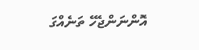އޮންނަންޖެހޭ ތަނެއްގަ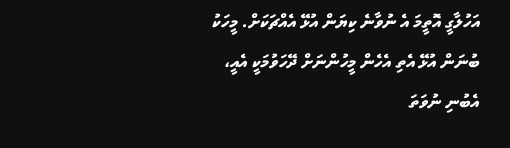އަހުލާގީ އޮތީމަ އެ ނުވާނެ ކިޔަން އުޅޭ އެއްޗަކަށް. މީހަކު ބުނަން އުޅޭ އެތި އެހެން މީހުންނަށް ދޭހަވުމަކީ އެއީ، އެބުނި ނުވަތަ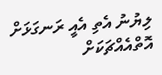ލިޔުނު އެތި އެއީ ރަނގަޅަށް އޮތްއެއްޗަކަށް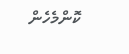ކޮންމެހެން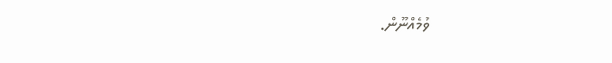ވުމެއްނޫން.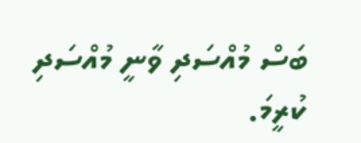ބަސް މުއްސަދި ވާނީ މުއްސަދި ކުރީމަ.